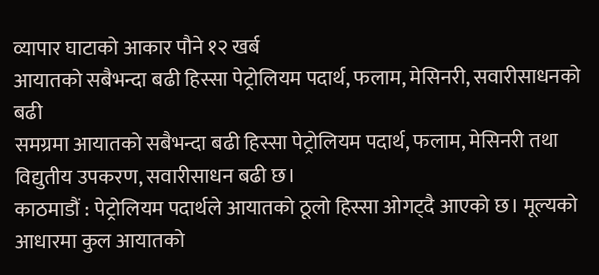व्यापार घाटाको आकार पौने १२ खर्ब
आयातको सबैभन्दा बढी हिस्सा पेट्रोलियम पदार्थ, फलाम, मेसिनरी, सवारीसाधनको बढी
समग्रमा आयातको सबैभन्दा बढी हिस्सा पेट्रोलियम पदार्थ, फलाम, मेसिनरी तथा विद्युतीय उपकरण, सवारीसाधन बढी छ।
काठमाडौं : पेट्रोलियम पदार्थले आयातको ठूलो हिस्सा ओगट्दै आएको छ। मूल्यको आधारमा कुल आयातको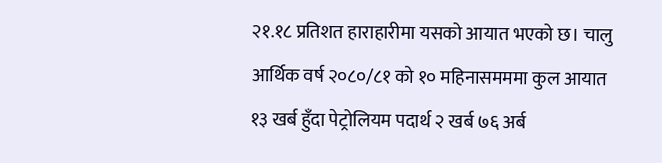२१.१८ प्रतिशत हाराहारीमा यसको आयात भएको छ। चालु आर्थिक वर्ष २०८०/८१ को १० महिनासमममा कुल आयात १३ खर्ब हुँदा पेट्रोलियम पदार्थ २ खर्ब ७६ अर्ब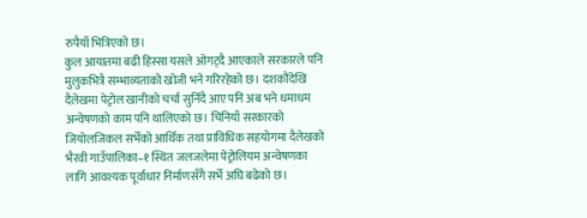रुपैयाँ भित्रिएको छ।
कुल आयातमा बढी हिस्सा यसले ओगट्दै आएकाले सरकारले पनि मुलुकभित्रै सम्भाव्यताको खोजी भने गरिरहेको छ। दशकौंदेखि दैलेखमा पेट्रोल खानीको चर्चा सुनिँदै आए पनि अब भने धमाधम अन्वेषणको काम पनि थालिएको छ। चिनियाँ सरकारको जियोलजिकल सर्भेको आर्थिक तथा प्राविधिक सहयोगमा दैलेखको भैरवी गाउँपालिका–१ स्थित जलजलेमा पेट्रोलियम अन्वेषणका लागि आवश्यक पूर्वाधार निर्माणसँगै सर्भे अघि बढेको छ।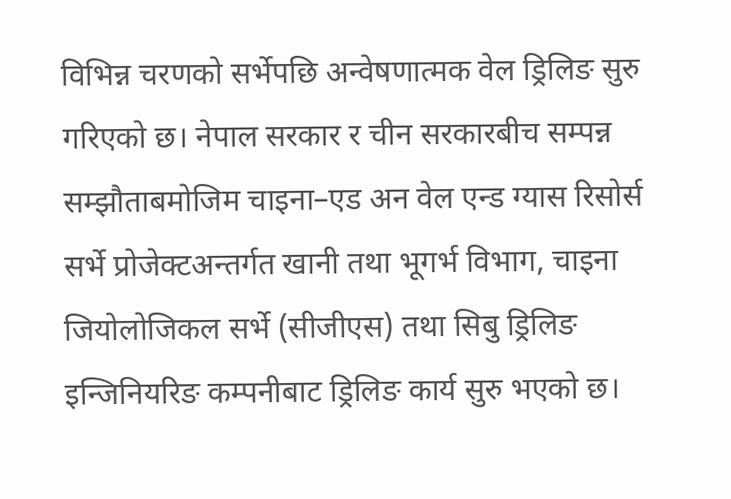विभिन्न चरणको सर्भेपछि अन्वेषणात्मक वेल ड्रिलिङ सुरु गरिएको छ। नेपाल सरकार र चीन सरकारबीच सम्पन्न सम्झौताबमोजिम चाइना–एड अन वेल एन्ड ग्यास रिसोर्स सर्भे प्रोजेक्टअन्तर्गत खानी तथा भूगर्भ विभाग, चाइना जियोलोजिकल सर्भे (सीजीएस) तथा सिबु ड्रिलिङ इन्जिनियरिङ कम्पनीबाट ड्रिलिङ कार्य सुरु भएको छ।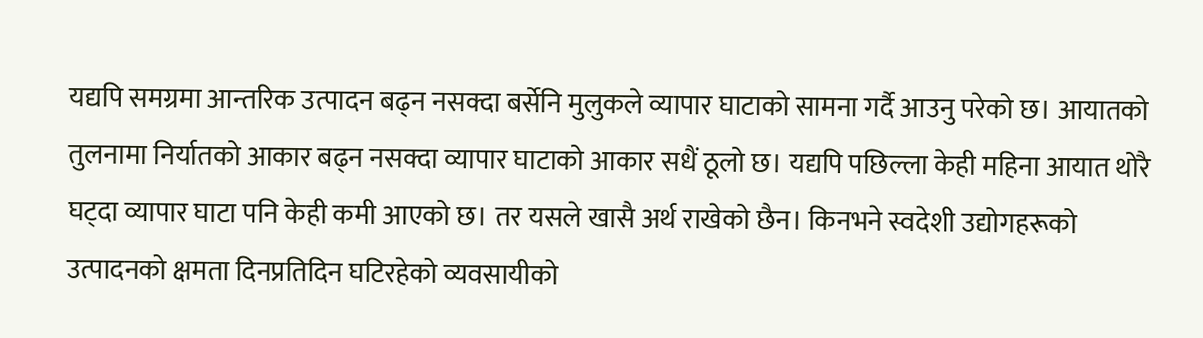यद्यपि समग्रमा आन्तरिक उत्पादन बढ्न नसक्दा बर्सेनि मुलुकले व्यापार घाटाको सामना गर्दै आउनु परेको छ। आयातको तुलनामा निर्यातको आकार बढ्न नसक्दा व्यापार घाटाको आकार सधैं ठूलो छ। यद्यपि पछिल्ला केही महिना आयात थोरै घट्दा व्यापार घाटा पनि केही कमी आएको छ। तर यसले खासै अर्थ राखेको छैन। किनभने स्वदेशी उद्योगहरूको उत्पादनको क्षमता दिनप्रतिदिन घटिरहेको व्यवसायीको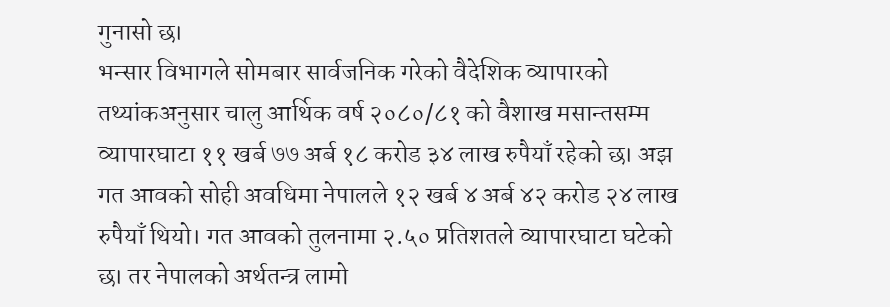गुनासो छ।
भन्सार विभागले सोमबार सार्वजनिक गरेको वैदेशिक व्यापारको तथ्यांकअनुसार चालु आर्थिक वर्ष २०८०/८१ को वैशाख मसान्तसम्म व्यापारघाटा ११ खर्ब ७७ अर्ब १८ करोड ३४ लाख रुपैयाँ रहेको छ। अझ गत आवको सोही अवधिमा नेपालले १२ खर्ब ४ अर्ब ४२ करोड २४ लाख रुपैयाँ थियो। गत आवको तुलनामा २.५० प्रतिशतले व्यापारघाटा घटेको छ। तर नेपालको अर्थतन्त्र लामो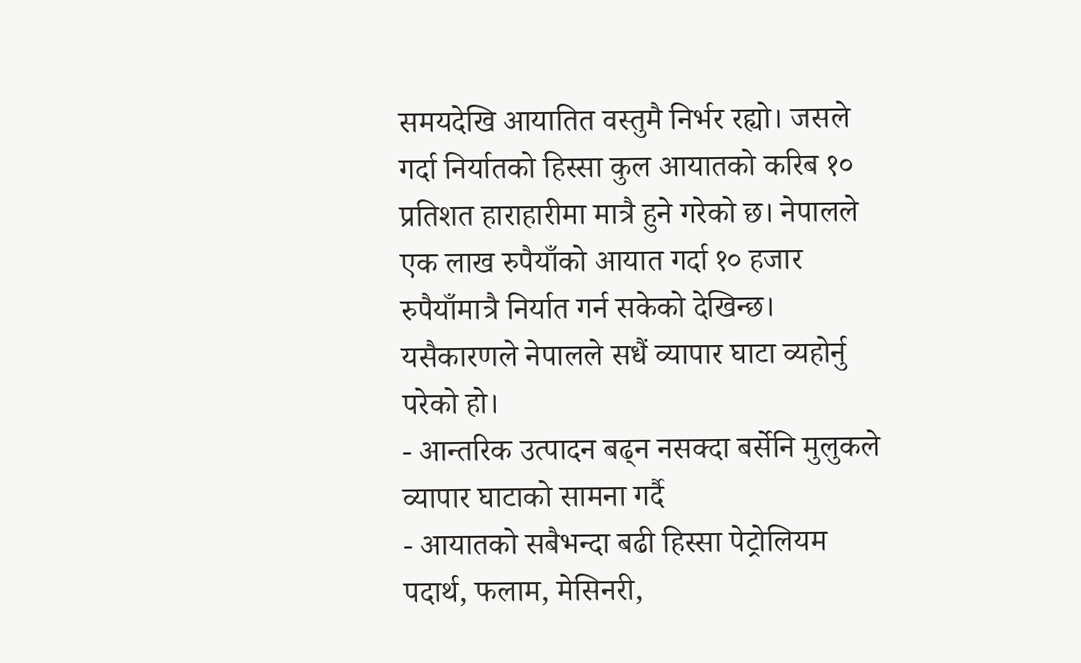समयदेखि आयातित वस्तुमै निर्भर रह्यो। जसले गर्दा निर्यातको हिस्सा कुल आयातको करिब १० प्रतिशत हाराहारीमा मात्रै हुने गरेको छ। नेपालले एक लाख रुपैयाँको आयात गर्दा १० हजार रुपैयाँमात्रै निर्यात गर्न सकेको देखिन्छ। यसैकारणले नेपालले सधैं व्यापार घाटा व्यहोर्नु परेको हो।
- आन्तरिक उत्पादन बढ्न नसक्दा बर्सेनि मुलुकले व्यापार घाटाको सामना गर्दै
- आयातको सबैभन्दा बढी हिस्सा पेट्रोलियम पदार्थ, फलाम, मेसिनरी,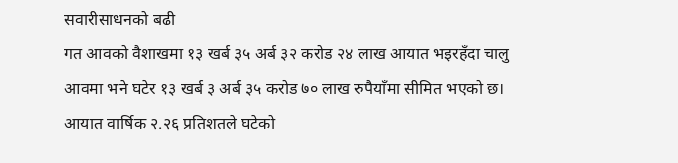सवारीसाधनको बढी
गत आवको वैशाखमा १३ खर्ब ३५ अर्ब ३२ करोड २४ लाख आयात भइरहँदा चालु आवमा भने घटेर १३ खर्ब ३ अर्ब ३५ करोड ७० लाख रुपैयाँमा सीमित भएको छ। आयात वार्षिक २.२६ प्रतिशतले घटेको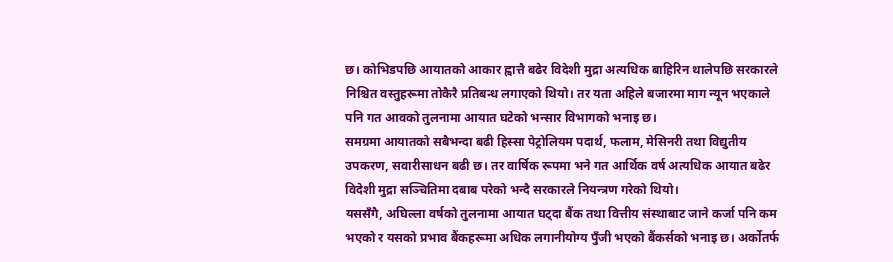छ। कोभिडपछि आयातको आकार ह्वात्तै बढेर विदेशी मुद्रा अत्यधिक बाहिरिन थालेपछि सरकारले निश्चित वस्तुहरूमा तोकैरै प्रतिबन्ध लगाएको थियो। तर यता अहिले बजारमा माग न्यून भएकाले पनि गत आवको तुलनामा आयात घटेको भन्सार विभागको भनाइ छ।
समग्रमा आयातको सबैभन्दा बढी हिस्सा पेट्रोलियम पदार्थ, फलाम, मेसिनरी तथा विद्युतीय उपकरण, सवारीसाधन बढी छ। तर वार्षिक रूपमा भने गत आर्थिक वर्ष अत्यधिक आयात बढेर विदेशी मुद्रा सञ्चितिमा दबाब परेको भन्दै सरकारले नियन्त्रण गरेको थियो।
यससँगै, अघिल्ला वर्षको तुलनामा आयात घट्दा बैंक तथा वित्तीय संस्थाबाट जाने कर्जा पनि कम भएको र यसको प्रभाव बैंकहरूमा अधिक लगानीयोग्य पुँजी भएको बैंकर्सको भनाइ छ। अर्कोतर्फ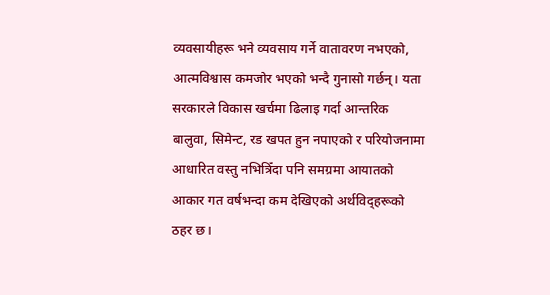व्यवसायीहरू भने व्यवसाय गर्ने वातावरण नभएको, आत्मविश्वास कमजोर भएको भन्दै गुनासो गर्छन्। यता सरकारले विकास खर्चमा ढिलाइ गर्दा आन्तरिक बालुवा, सिमेन्ट, रड खपत हुन नपाएको र परियोजनामा आधारित वस्तु नभित्रिँदा पनि समग्रमा आयातको आकार गत वर्षभन्दा कम देखिएको अर्थविद्हरूको ठहर छ।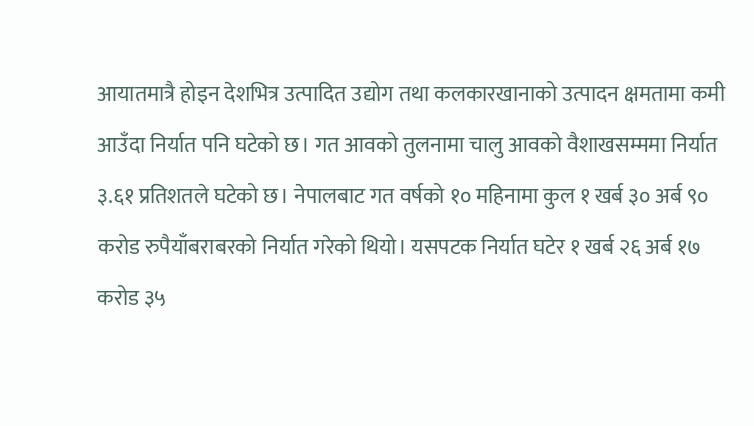आयातमात्रै होइन देशभित्र उत्पादित उद्योग तथा कलकारखानाको उत्पादन क्षमतामा कमी आउँदा निर्यात पनि घटेको छ। गत आवको तुलनामा चालु आवको वैशाखसम्ममा निर्यात ३.६१ प्रतिशतले घटेको छ। नेपालबाट गत वर्षको १० महिनामा कुल १ खर्ब ३० अर्ब ९० करोड रुपैयाँबराबरको निर्यात गरेको थियो। यसपटक निर्यात घटेर १ खर्ब २६ अर्ब १७ करोड ३५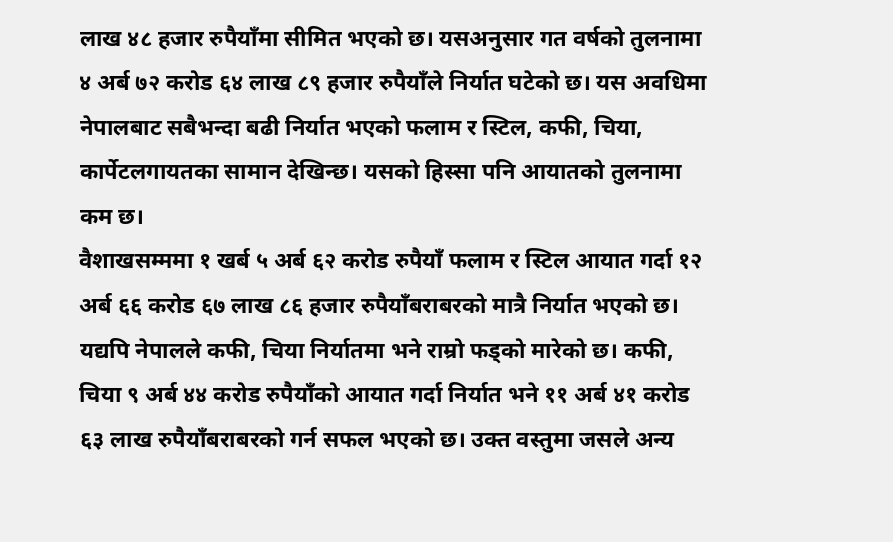लाख ४८ हजार रुपैयाँमा सीमित भएको छ। यसअनुसार गत वर्षको तुलनामा ४ अर्ब ७२ करोड ६४ लाख ८९ हजार रुपैयाँले निर्यात घटेको छ। यस अवधिमा नेपालबाट सबैभन्दा बढी निर्यात भएको फलाम र स्टिल, कफी, चिया, कार्पेटलगायतका सामान देखिन्छ। यसको हिस्सा पनि आयातको तुलनामा कम छ।
वैशाखसम्ममा १ खर्ब ५ अर्ब ६२ करोड रुपैयाँ फलाम र स्टिल आयात गर्दा १२ अर्ब ६६ करोड ६७ लाख ८६ हजार रुपैयाँबराबरको मात्रै निर्यात भएको छ। यद्यपि नेपालले कफी, चिया निर्यातमा भने राम्रो फड्को मारेको छ। कफी, चिया ९ अर्ब ४४ करोड रुपैयाँको आयात गर्दा निर्यात भने ११ अर्ब ४१ करोड ६३ लाख रुपैयाँबराबरको गर्न सफल भएको छ। उक्त वस्तुमा जसले अन्य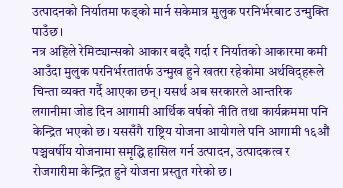उत्पादनको निर्यातमा फड्को मार्न सकेमात्र मुलुक परनिर्भरबाट उन्मुक्ति पाउँछ।
नत्र अहिले रेमिट्यान्सको आकार बढ्दै गर्दा र निर्यातको आकारमा कमी आउँदा मुलुक परनिर्भरतातर्फ उन्मुख हुने खतरा रहेकोमा अर्थविद्हरूले चिन्ता व्यक्त गर्दै आएका छन्। यसर्थ अब सरकारले आन्तरिक लगानीमा जोड दिन आगामी आर्थिक वर्षको नीति तथा कार्यक्रममा पनि केन्द्रित भएको छ। यससँगै राष्ट्रिय योजना आयोगले पनि आगामी १६औं पञ्चवर्षीय योजनामा समृद्धि हासिल गर्न उत्पादन, उत्पादकत्व र रोजगारीमा केन्द्रित हुने योजना प्रस्तुत गरेको छ।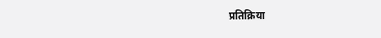प्रतिक्रिया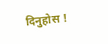दिनुहोस !